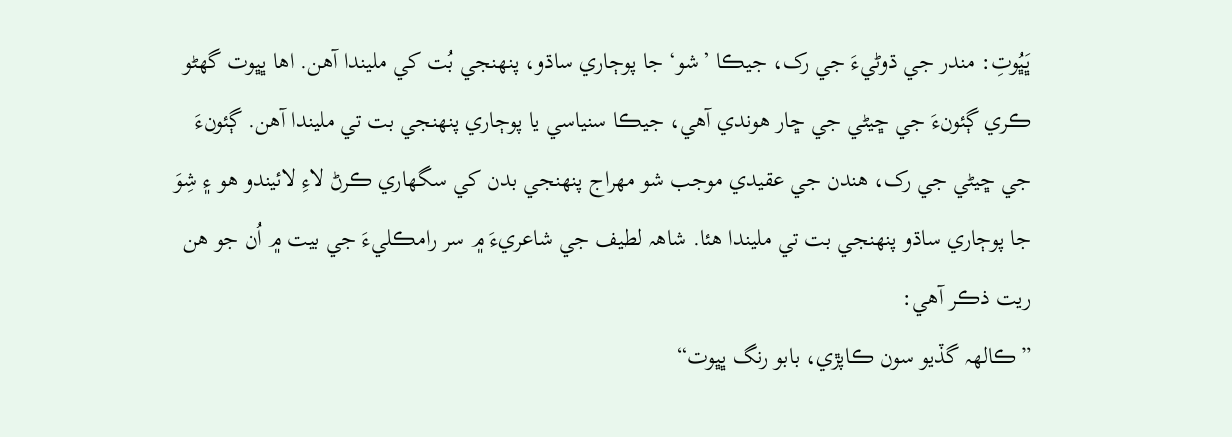ڀَڀُوتِ: مندر جي ڌوڻيءَ جي رک، جيڪا ’شو‘ جا پوڄاري ساڌو، پنھنجي بُت کي مليندا آھن. اها ڀڀوت گهڻو ڪري ڳئونءَ جي ڇيڻي جي ڇار هوندي آهي، جيڪا سنياسي يا پوڄاري پنھنجي بت تي مليندا آھن. ڳئونءَ جي ڇيڻي جي رک، ھندن جي عقيدي موجب شو مھراج پنھنجي بدن کي سگهاري ڪرڻ لاءِ لائيندو هو ۽ شِوَ جا پوڄاري ساڌو پنھنجي بت تي مليندا ھئا. شاھہ لطيف جي شاعريءَ ۾ سر رامڪليءَ جي بيت ۾ اُن جو هن ريت ذڪر آهي:
”ڪالھہ گڏيو سون ڪاپڙي، بابو رنگ ڀڀوت“